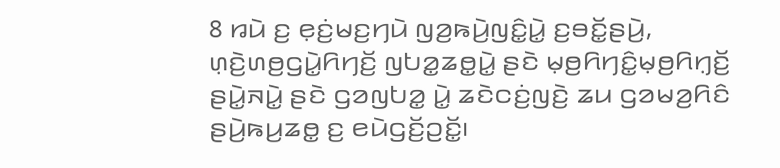8 ꤙꤣꤧ ꤢ꤬ ꤕ꤫ꤢꤦ꤬ꤗꤢ꤬ꤚꤣꤧ ꤜꤤ꤬ꤒꤣꤧ꤬ꤜꤢꤨ꤭ꤣꤧ꤭ ꤢ꤬ꤋꤢꤩ꤭ꤔꤣꤧ꤬, ꤛ꤫ꤢꤧ꤬ꤛꤥ꤬ꤞꤣꤧ꤭ꤖꤚꤢꤩ꤬ ꤜꤝꤤ꤭ꤘꤥ꤭ꤣꤧ꤭ ꤔꤢꤧ ꤗ꤫ꤥ꤬ꤖꤚꤢꤨ꤭ꤗ꤫ꤥ꤬ꤖꤚ꤫ꤢꤩ꤬ ꤔꤣꤧ꤭ꤏꤣꤧ꤭ ꤔꤢꤧ ꤞꤤꤜꤝꤤ꤭ ꤣꤧ꤭ ꤘꤢꤧꤍꤢꤦ꤬ꤜꤢꤧ꤬ ꤘꤣ ꤞꤤꤗꤤ꤬ꤖꤢꤨ ꤔꤣꤧ꤬ꤒꤣ꤬ꤘꤥ꤭ ꤢ꤬ ꤕꤣꤧꤞꤢꤩ꤬ꤑꤢꤩ꤭꤯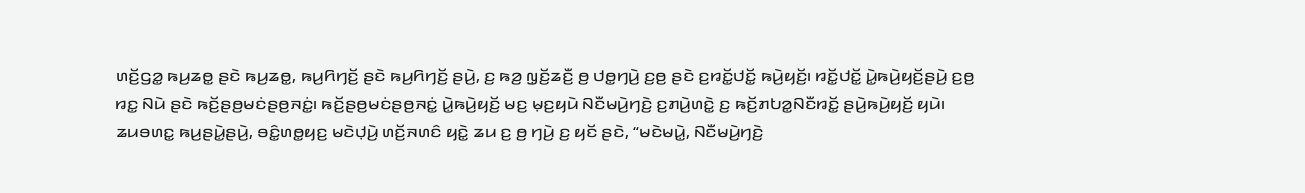ꤛꤢꤩ꤬ꤞꤤ꤭ ꤒꤣ꤬ꤘꤥ꤭ ꤔꤢꤧ ꤒꤣ꤬ꤘꤥ꤭, ꤒꤣ꤬ꤖꤚꤢꤩ꤬ ꤔꤢꤧ ꤒꤣ꤬ꤖꤚꤢꤩ꤬ ꤔꤣꤧ꤬, ꤢ꤬ ꤒꤤ꤬ ꤜ꤫ꤢꤩ꤬ꤘꤢꤪ꤬ ꤥ꤬ ꤓꤥ꤭ꤚꤣꤧ꤬ ꤢ꤬ꤥ꤬ ꤔꤢꤧ ꤢ꤬ꤙꤢꤩ꤭ꤓꤢꤩ꤭ ꤒꤣꤧ꤬ꤟꤢꤩ꤬꤯ ꤙꤢꤩ꤭ꤓꤢꤩ꤭ ꤣꤧ꤭ꤒꤣꤧ꤬ꤟꤢꤩ꤬ꤔꤣꤧ꤬ ꤢ꤬ꤥ꤬ ꤙꤢ꤭ ꤡꤣꤧ ꤔꤢꤧ ꤒꤢꤩ꤬ꤔꤥ꤬ꤗꤢꤦꤔꤥ꤬ꤏꤢꤦ꤭꤯ ꤒꤢꤩ꤬ꤔꤥ꤬ꤗꤢꤦꤔꤥ꤬ꤏꤢꤦ꤭ ꤣꤧ꤭ꤒꤣꤧ꤬ꤟꤢꤩ꤬ ꤗꤢ꤬ ꤗ꤫ꤢ꤬ꤟꤣꤧ ꤡꤢꤪꤗꤣꤧ꤬ꤚꤢꤧ꤬ ꤢ꤬ꤊꤣꤧ꤬ꤛꤢꤧ꤭ ꤢ꤬ ꤒꤢꤩ꤬ꤊꤝꤤ꤭ꤡꤢꤪꤙꤢꤩ꤭ ꤔꤣꤧ꤬ꤒꤣꤧ꤬ꤟꤢꤩ꤬ ꤟꤣꤧ꤯
ꤘꤣꤋꤛꤢ꤭ ꤒꤣ꤬ꤔꤣꤧ꤭ꤔꤣꤧ꤬, ꤋꤢꤨ꤭ꤛꤥ꤭ꤟꤢ꤬ ꤗꤢꤧꤓ꤫ꤣꤧ꤬ ꤛꤢꤩ꤬ꤏꤛꤢꤨ ꤟꤢꤧ꤭ ꤘꤣ ꤢ꤬ ꤥ꤬ ꤚꤣꤧ꤬ ꤢ꤬ ꤟꤢꤩ ꤔꤢꤧ, “ꤗꤢꤧꤗꤣꤧ꤭, ꤡꤢꤪꤗꤣꤧ꤬ꤚꤢꤧ꤬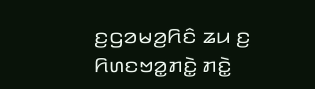ꤢ꤬ꤞꤤꤗꤤ꤬ꤖꤢꤨ ꤘꤣ ꤢ꤬ ꤖꤛꤢꤠꤤ꤭ꤊꤢꤧ꤭ ꤊꤢꤧ꤭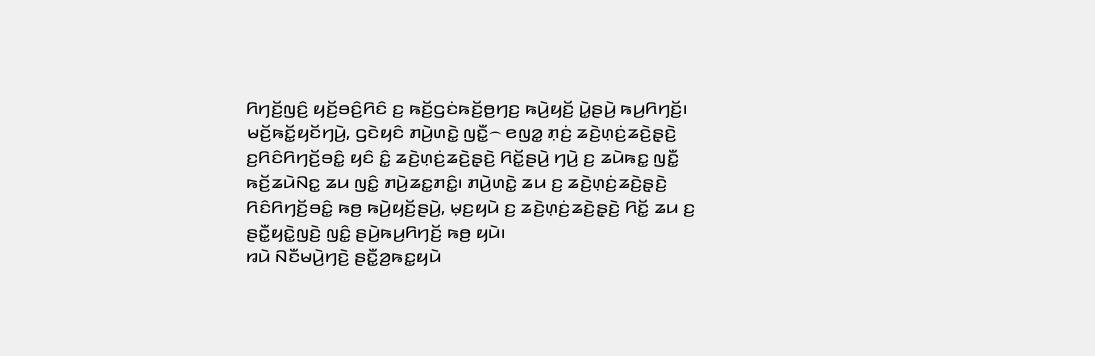ꤖꤚꤢꤩ꤬ꤜꤢꤨ꤬ ꤟꤢꤩ꤬ꤋꤢꤨ꤬ꤖꤢꤨ ꤢ꤬ ꤒꤢꤩ꤬ꤞꤢꤦꤒꤢꤩ꤬ꤥ꤬ꤚꤢ꤬ ꤒꤣꤧ꤬ꤟꤢꤩ꤬ ꤣꤧ꤭ꤔꤣꤧ꤬ ꤒꤣ꤬ꤖꤚꤢꤩ꤬꤯
ꤗꤢꤩ꤬ꤒꤢꤩ꤭ꤟꤢꤩꤚꤣꤧ꤬, ꤞꤢꤧꤟꤢꤨ ꤊꤣꤧ꤬ꤛꤢꤧ꤭ ꤜꤢꤪ꤭꤮ ꤕꤜꤤ꤭ ꤊ꤫ꤢꤦ꤬ ꤘꤢꤧ꤬ꤛ꤫ꤢꤦ꤬ꤘꤢꤧ꤬ꤔ꤫ꤢꤧ꤬ ꤢ꤬ꤖꤢꤨꤖꤚꤢꤩ꤬ꤋꤢꤨ꤭ ꤟꤢꤨ ꤢꤨ꤭ ꤘꤢꤧ꤬ꤛ꤫ꤢꤦ꤬ꤘꤢꤧ꤬ꤔ꤫ꤢꤧ꤬ ꤖꤢꤩ꤭ꤔꤣꤧ꤬ ꤚꤣꤧ꤬ ꤢ꤬ ꤘꤣꤧꤒꤢ꤭ ꤜꤢꤪ꤭ ꤒꤢꤩ꤬ꤘꤣꤧꤡꤢ꤭ ꤘꤣ ꤜꤢꤨ꤭ ꤊꤣꤧ꤬ꤘꤢ꤭ꤊꤢꤨ꤭꤯ ꤊꤣꤧ꤬ꤛꤢꤧ꤭ ꤘꤣ ꤢ꤬ ꤘꤢꤧ꤬ꤛ꤫ꤢꤦ꤬ꤘꤢꤧ꤬ꤔ꤫ꤢꤧ꤬ ꤖꤢꤨꤖꤚꤢꤩ꤬ꤋꤢꤨ꤭ ꤒꤥ꤬ ꤒꤣꤧ꤬ꤟꤢꤩ꤬ꤔꤣꤧ꤬, ꤗ꤫ꤢ꤬ꤟꤣꤧ ꤢ꤬ ꤘꤢꤧ꤬ꤛ꤫ꤢꤦ꤬ꤘꤢꤧ꤬ꤔ꤫ꤢꤧ꤬ ꤖꤢꤩ꤭ ꤘꤣ ꤢ꤬ ꤔꤢꤪ꤭ꤟꤢꤧ꤭ꤜꤢꤧ꤬ ꤜꤢꤨ꤭ ꤔꤣꤧ꤬ꤒꤣ꤬ꤖꤚꤢꤩ꤬ ꤒꤥ꤬ ꤟꤣꤧ꤯
ꤙꤣꤧ ꤡꤢꤪꤗꤣꤧ꤬ꤚꤢꤧ꤬ ꤔꤢꤪ꤭ꤤ꤬ꤒꤢ꤭ꤟꤣꤧ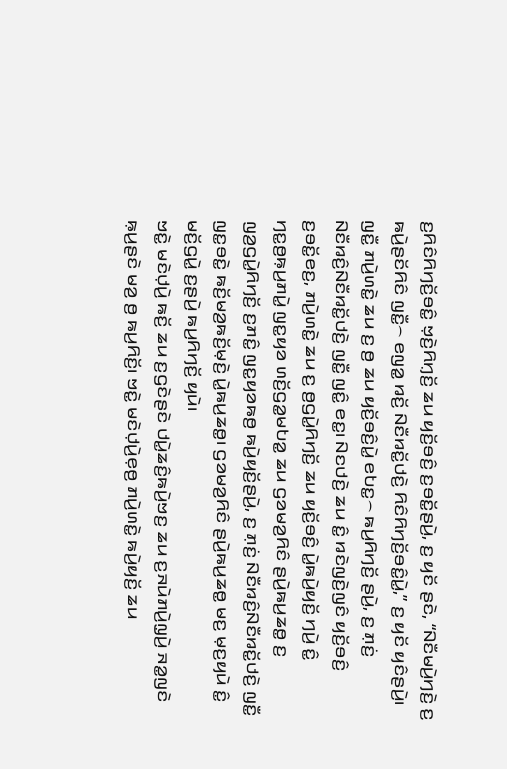ꤢ꤬ꤖꤢꤨꤖꤚꤢꤩ꤬ꤋꤢꤨ꤭ ꤠ꤫ꤢꤧ꤬ꤖꤚ꤫ꤢꤩ꤬ ꤘꤣ ꤟꤢꤩ꤬ꤋꤢꤨ꤬ ꤢ꤬ꤋꤢꤩ꤭ꤔꤣꤧ꤬, ꤢ꤬ ꤟꤢꤩ ꤔꤢꤧ, “ꤡꤢꤪꤗꤣꤧ꤬ꤚꤢꤧ꤬ ꤢ꤬ ꤒꤣꤧ꤬ꤔꤢꤩꤖꤢꤨ ꤜꤢꤪ꤭꤮ ꤕꤜꤤ꤭ ꤙꤢꤩ꤬ ꤡꤢꤪꤙꤢꤩ꤭ꤓꤢꤧ꤬ ꤖꤢꤨꤖꤚꤢꤩ꤬ꤋꤢꤨ꤭ꤣꤧ꤭,” ꤢ꤬ ꤟꤢꤩ ꤟꤢꤨꤔꤣꤧ꤬꤯
ꤜꤢꤪ꤭ ꤊꤣꤧ꤬ꤛꤢꤧ꤭ ꤘꤣ ꤢ꤬ ꤥ꤬ ꤘꤣ ꤟꤢꤩ꤬ꤋꤢꤨ꤬ꤣꤧ꤭ ꤕꤝꤢ꤭꤮ ꤒꤣ꤬ꤖꤚꤢꤩ꤬ ꤔꤣꤧ꤬, ꤢ꤬ ꤊ꤫ꤢꤦ꤬ ꤡꤢꤪꤙꤢꤨ꤬ꤡꤢꤪꤙꤢꤩ꤭ꤓꤢꤧ꤬ ꤜꤢꤪ꤭ ꤜꤢꤨ꤭ ꤕꤢ꤭꤯ ꤡꤢꤓꤢꤧ꤬ ꤘꤣ ꤢꤨ꤭ ꤙꤢꤧꤜꤢꤧ꤬ꤜꤢꤨ ꤟꤢꤩ꤬ꤋꤢꤨ꤬ ꤢ꤬ꤋꤢꤩ꤭ꤕꤢ꤬, ꤊꤣꤧ꤬ꤛꤢꤧ꤭ ꤘꤣ ꤢ꤬ ꤥ꤬ꤞꤣꤧ꤭ꤖꤚꤢꤩ꤬ ꤘꤣ ꤟꤢꤩ꤬ꤋꤢꤨ꤬ ꤣꤧ꤭ꤒꤣꤧ꤬ꤟꤢꤩ꤬ ꤚꤣꤧ꤬ ꤢꤨ꤭ ꤚꤢ꤭ꤥ꤬ꤒ꤫ꤣ꤬ꤊꤣꤧ꤭ ꤜꤢ꤭ꤟꤤ ꤛꤢꤩ꤬ꤞꤤ꤭ꤗꤝꤤ꤭ ꤘꤣ ꤞꤤꤗꤤ꤬ꤖꤢꤨ ꤔꤣꤧ꤬ꤒꤣ꤬ꤘꤥ꤭ ꤢ꤬ ꤜꤤ꤬ꤞꤣꤧ꤭ꤖꤚꤢꤩ꤬ ꤢ꤬ꤊꤢꤨ꤭ ꤜꤢ꤭ꤟꤤꤒꤥ꤬ ꤒꤣꤧ꤬ꤟꤢꤩ꤬ꤔꤣꤧ꤬, ꤢ꤬ ꤊ꤫ꤢꤦ꤬ ꤡꤢꤪꤙꤢꤨ꤬ꤡꤢꤪꤙꤢꤩ꤭ꤓꤢꤧ꤬ ꤜꤢꤪ꤭ ꤜꤢ꤭ꤋꤢꤧ꤭ ꤒꤢꤩ꤬ꤗꤤ꤬ꤒꤢꤩ꤬ꤗ꤫ꤢꤧ꤬ ꤣꤧ꤭ꤒꤣ꤬ꤘꤥ꤭꤯ ꤞꤤꤗꤤ꤬ꤖꤢꤨ ꤔꤣꤧ꤬ꤒꤣ꤬ꤘꤥ꤭ ꤗꤢ꤬ ꤗ꤫ꤢ꤬ꤟꤣꤧ ꤢꤨ꤭ ꤗꤢꤩ꤬ꤞꤣꤧ꤭ ꤢ꤬ꤔꤣꤧ꤬ ꤒꤣ꤬ꤖꤚꤢꤩ꤬ ꤟꤣꤧ꤯
ꤠꤢꤧ꤭ ꤗꤢꤧꤓ꤫ꤣꤧ꤬ ꤒꤢꤩ꤬ ꤘꤣ ꤢ꤬ꤞꤢꤧꤔꤢꤧ ꤓꤣꤧ꤭ꤘꤢꤨ꤬ꤒꤣꤧ꤬ꤠꤢ꤬ ꤘꤣ ꤢ꤬ꤏꤣꤧꤊꤣꤧ꤬ꤜ꤫ꤣꤧ꤬ ꤏꤤ꤭ꤜꤢꤧ ꤒ꤫ꤣ꤬ꤔꤢꤧ ꤗꤤ꤬ ꤥ꤬ ꤒꤣ꤬ꤖꤢꤩ꤬꤯ ꤠꤢꤧ꤭ ꤗꤢꤧꤓ꤫ꤣꤧ꤬ꤕ꤫ꤥ꤬ ꤊꤣꤧ꤬ꤛꤢꤧ꤭ ꤒꤣꤧ꤬ꤟꤢꤩ꤬ ꤘꤣ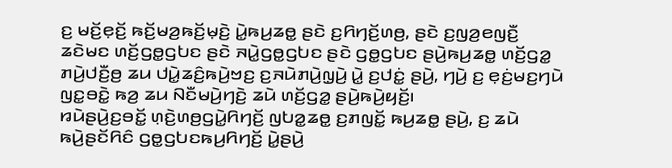ꤢ꤬ ꤗꤢꤩ꤬ꤕ꤫ꤢꤩ꤬ ꤒꤢꤩ꤬ꤗꤤ꤬ꤒꤢꤩ꤬ꤗ꤫ꤢꤧ꤬ ꤣꤧ꤭ꤒꤣ꤬ꤘꤥ꤭ ꤔꤢꤧ ꤢ꤬ꤖꤚꤢꤩ꤬ꤛꤥ꤬, ꤔꤢꤧ ꤢ꤬ꤜꤤ꤬ꤕꤜꤢꤪ꤬ ꤘꤢꤧꤗꤢ ꤛꤢꤩ꤬ꤞꤥ꤭ꤞꤝꤢ ꤔꤢꤧ ꤏꤣꤧ꤭ꤞꤥ꤭ꤞꤝꤢ ꤔꤢꤧ ꤞꤥ꤭ꤞꤝꤢ ꤔꤣꤧ꤬ꤒꤣ꤬ꤘꤥ꤭ ꤛꤢꤩ꤬ꤞꤤ꤭ ꤊꤣꤧ꤬ꤓꤢꤪ꤬ꤥ꤬ ꤘꤣ ꤓꤣꤧ꤭ꤘꤢꤨ꤬ꤒꤣꤧ꤬ꤠꤢ꤬ ꤢ꤬ꤏꤣꤧꤊꤣꤧ꤬ꤜ꤫ꤣꤧ꤬ ꤣꤧ꤭ ꤢ꤬ꤓꤢꤦ꤭ ꤔꤣꤧ꤬, ꤚꤣꤧ꤬ ꤢ꤬ ꤕ꤫ꤢꤦ꤬ꤗꤢ꤬ꤚꤣꤧ ꤜꤢ꤭ꤋꤢꤧ꤭ ꤒꤤ꤬ ꤘꤣ ꤡꤢꤪꤗꤣꤧ꤬ꤚꤢꤧ꤬ ꤘꤣꤧ ꤛꤢꤩ꤬ꤞꤤ꤭ ꤔꤣꤧ꤬ꤒꤣꤧ꤬ꤟꤢꤩ꤬꤯
ꤙꤣꤧꤔꤣꤧ꤬ꤢ꤬ꤋꤢꤩ꤭ ꤛ꤫ꤢꤧ꤬ꤛꤥ꤬ꤞꤣꤧ꤭ꤖꤚꤢꤩ꤬ ꤜꤝꤤ꤭ꤘꤥ꤭ ꤢ꤬ꤊꤜꤢꤩ꤭ ꤒꤣ꤬ꤘꤥ꤭ ꤔꤣꤧ꤬, ꤢ꤬ ꤘꤣꤧ ꤒꤣꤧ꤬ꤔꤢꤩꤖꤢꤨ ꤞꤥ꤭ꤞꤝꤢꤒꤣ꤬ꤖꤚꤢꤩ꤬ ꤣꤧ꤭ꤔꤣꤧ꤬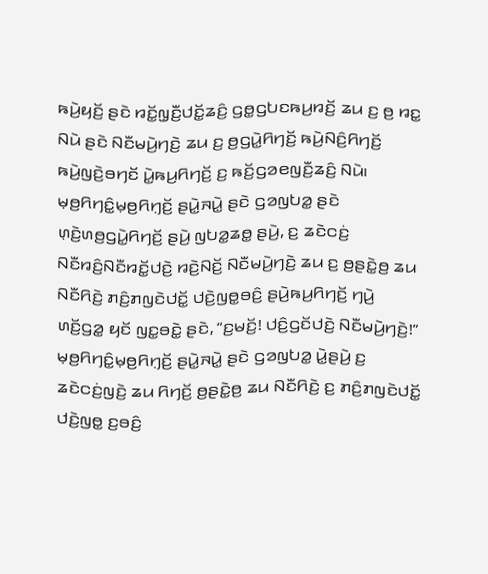ꤒꤣꤧ꤬ꤟꤢꤩ꤬ ꤔꤢꤧ ꤙꤢꤩ꤭ꤜ꤫ꤢꤪ꤬ꤓꤢꤩ꤭ꤘꤢꤨ꤬ ꤞꤥ꤭ꤞꤝꤢꤒꤣ꤬ꤙꤢꤩ꤬ ꤘꤣ ꤢ꤬ ꤥ꤬ ꤙꤢ꤭ ꤡꤣꤧ ꤔꤢꤧ ꤡꤢꤪꤗꤣꤧ꤬ꤚꤢꤧ꤬ ꤘꤣ ꤢ꤬ ꤥ꤬ꤞꤣꤧ꤭ꤖꤚꤢꤩ꤬ ꤒꤣꤧ꤬ꤡꤢꤨ꤬ꤖꤚꤢꤩ꤬ ꤒꤣꤧ꤬ꤜꤢꤧ꤬ꤋꤚꤢꤩ ꤣꤧ꤭ꤒꤣ꤬ꤖꤚꤢꤩ꤬ ꤢ꤬ ꤒꤢꤩ꤬ꤞꤤꤕꤜꤢꤪ꤬ꤘꤢꤨ꤬ ꤡꤣꤧ꤯
ꤗ꤫ꤥ꤬ꤖꤚꤢꤨ꤭ꤗ꤫ꤥ꤬ꤖꤚ꤫ꤢꤩ꤬ ꤔꤣꤧ꤭ꤏꤣꤧ꤭ ꤔꤢꤧ ꤞꤤꤜꤝꤤ꤭ ꤔꤢꤧ ꤛ꤫ꤢꤧ꤬ꤛꤥ꤬ꤞꤣꤧ꤭ꤖꤚꤢꤩ꤬ ꤔꤣꤧ꤬ ꤜꤝꤤ꤭ꤘꤥ꤭ ꤔꤣꤧ꤬, ꤢ꤬ ꤘꤢꤧꤍꤢꤦ꤬ ꤡꤢꤪꤙꤢꤨ꤬ꤡꤢꤪꤙꤢꤩ꤭ꤓꤢꤧ꤬ ꤙꤢꤧ꤬ꤡꤢꤩ꤬ ꤡꤢꤪꤗꤣꤧ꤬ꤚꤢꤧ꤬ ꤘꤣ ꤢ꤬ ꤥ꤬ꤔꤢꤧ꤭ꤥ꤬ ꤘꤣ ꤡꤢꤪꤖꤢꤧ꤬ ꤊꤢꤨ꤬ꤊꤜꤢꤧꤓꤢꤩ꤭ ꤓꤢꤧ꤬ꤜꤥ꤭ꤋꤢꤨ꤬ ꤔꤣꤧ꤬ꤒꤣ꤬ꤖꤚꤢꤩ꤬ ꤚꤣꤧ꤬ ꤛꤢꤩ꤬ꤞꤤ꤭ ꤟꤢꤩ ꤜꤢ꤭ꤋꤢꤧ꤭ ꤔꤢꤧ, “ꤢ꤬ꤗꤢꤩ꤬! ꤓꤢꤨ꤬ꤞꤢꤩꤓꤢꤧ꤬ ꤡꤢꤪꤗꤣꤧ꤬ꤚꤢꤧ꤬!”
ꤗ꤫ꤥ꤬ꤖꤚꤢꤨ꤭ꤗ꤫ꤥ꤬ꤖꤚ꤫ꤢꤩ꤬ ꤔꤣꤧ꤭ꤏꤣꤧ꤭ ꤔꤢꤧ ꤞꤤꤜꤝꤤ꤭ ꤣꤧ꤭ꤔꤣꤧ꤬ ꤢ꤬ ꤘꤢꤧꤍꤢꤦ꤬ꤜꤢꤧ꤬ ꤘꤣ ꤖꤚꤢꤩ꤬ ꤥ꤬ꤔꤢꤧ꤭ꤥ꤬ ꤘꤣ ꤡꤢꤪꤖꤢꤧ꤬ ꤢ꤬ ꤊꤢꤨ꤬ꤊꤜꤢꤧꤓꤢꤩ꤭ ꤓꤢꤧ꤬ꤜꤥ꤭ ꤢ꤬ꤋꤢꤨ꤬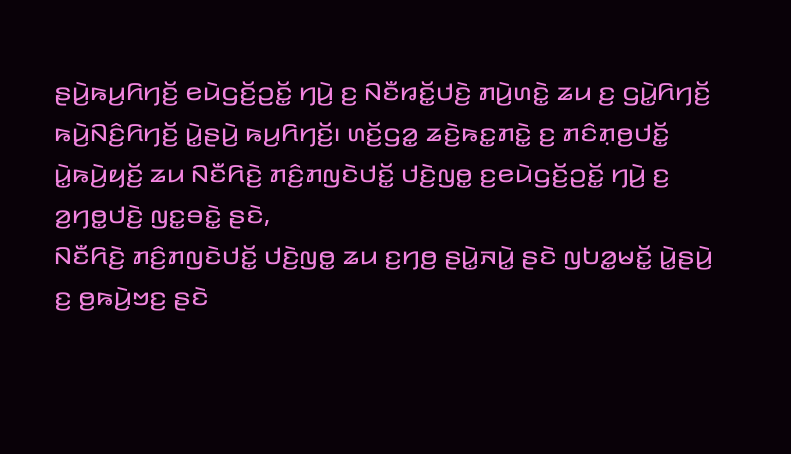ꤔꤣꤧ꤬ꤒꤣ꤬ꤖꤚꤢꤩ꤬ ꤕꤣꤧꤞꤢꤩ꤬ꤑꤢꤩ꤭ ꤚꤣꤧ꤬ ꤢ꤬ ꤡꤢꤪꤙꤢꤩ꤭ꤓꤢꤧ꤬ ꤊꤣꤧ꤬ꤛꤢꤧ꤭ ꤘꤣ ꤢ꤬ ꤞꤣꤧ꤭ꤖꤚꤢꤩ꤬ ꤒꤣꤧ꤬ꤡꤢꤨ꤬ꤖꤚꤢꤩ꤬ ꤣꤧ꤭ꤔꤣꤧ꤬ ꤒꤣ꤬ꤖꤚꤢꤩ꤬꤯ ꤛꤢꤩ꤬ꤞꤤ꤭ ꤘꤢꤧ꤬ꤒꤢ꤭ꤊꤢꤧ꤭ ꤢ꤬ ꤊꤢꤨꤊ꤫ꤥ꤬ꤓꤢꤩ꤭ ꤣꤧ꤭ꤒꤣꤧ꤬ꤟꤢꤩ꤬ ꤘꤣ ꤡꤢꤪꤖꤢꤧ꤬ ꤊꤢꤨ꤬ꤊꤜꤢꤧꤓꤢꤩ꤭ ꤓꤢꤧ꤬ꤜꤥ꤭ ꤢ꤬ꤕꤣꤧꤞꤢꤩ꤬ꤑꤢꤩ꤭ ꤚꤣꤧ꤬ ꤢ꤬ ꤤ꤬ꤚꤥ꤭ꤓꤢꤧ꤬ ꤜꤢ꤭ꤋꤢꤧ꤭ ꤔꤢꤧ,
ꤡꤢꤪꤖꤢꤧ꤬ ꤊꤢꤨ꤬ꤊꤜꤢꤧꤓꤢꤩ꤭ ꤓꤢꤧ꤬ꤜꤥ꤭ ꤘꤣ ꤢ꤬ꤚꤥ꤬ ꤔꤣꤧ꤭ꤏꤣꤧ꤭ ꤔꤢꤧ ꤜꤝꤤ꤭ꤗꤢꤩ꤭ ꤣꤧ꤭ꤔꤣꤧ꤬ ꤢ꤬ ꤥ꤬ꤒꤣꤧ꤬ꤠꤢ꤬ ꤔꤢꤧ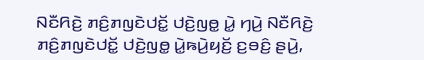ꤡꤢꤪꤖꤢꤧ꤬ ꤊꤢꤨ꤬ꤊꤜꤢꤧꤓꤢꤩ꤭ ꤓꤢꤧ꤬ꤜꤥ꤭ ꤣꤧ꤭ ꤚꤣꤧ꤬ ꤡꤢꤪꤖꤢꤧ꤬ ꤊꤢꤨ꤬ꤊꤜꤢꤧꤓꤢꤩ꤭ ꤓꤢꤧ꤬ꤜꤥ꤭ ꤣꤧ꤭ꤒꤣꤧ꤬ꤟꤢꤩ꤬ ꤢ꤬ꤋꤢꤨ꤬ ꤔꤣꤧ꤬,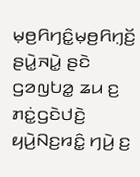ꤗ꤫ꤥ꤬ꤖꤚꤢꤨ꤭ꤗ꤫ꤥ꤬ꤖꤚ꤫ꤢꤩ꤬ ꤔꤣꤧ꤭ꤏꤣꤧ꤭ ꤔꤢꤧ ꤞꤤꤜꤝꤤ꤭ ꤘꤣ ꤢ꤬ ꤊꤢꤦ꤭ꤞꤢꤧꤓꤢꤧ꤬ ꤟꤣꤧ꤬ꤡꤢ꤬ꤙꤢꤨ꤭ ꤚꤣꤧ꤬ ꤢ꤬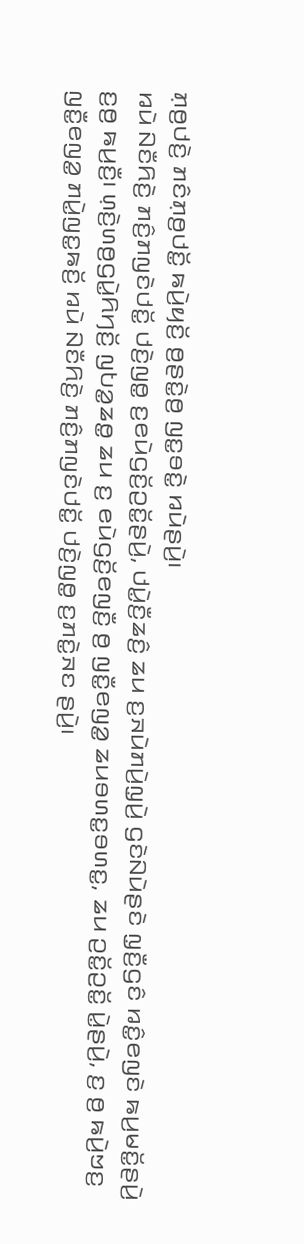ꤊ꤫ꤥ꤬ꤓꤢꤧ꤬ ꤊꤢꤨꤊ꤫ꤥ꤬ꤓꤢꤩ꤭ ꤒꤣꤧ꤬ꤟꤢꤩ꤬ ꤥ꤬ꤔꤢꤧ꤭ꤥ꤬ ꤜꤢ꤭ꤋꤢꤧ꤭ ꤙꤣꤧꤔꤣꤧ꤬꤯
ꤙꤣꤧ ꤡꤢꤪꤖꤢꤧ꤬ ꤊꤢꤨ꤬ꤊꤜꤢꤧꤓꤢꤩ꤭ ꤓꤢꤧ꤬ꤜꤥ꤭ ꤢ꤬ꤕꤣꤧꤞꤢꤩ꤬ꤑꤢꤩ꤭ꤔꤣꤧ꤬, ꤓꤣꤧ꤭ꤢꤪ꤬ꤘꤢꤨ꤬ ꤘꤣ ꤢ꤬ꤏꤣꤧꤊꤣꤧ꤬ꤜ꤫ꤣꤧ꤬ ꤞꤢꤧꤡꤣꤧꤔꤢꤧ ꤜ꤫ꤢꤪ꤬ꤞꤢꤨ ꤙꤢꤨ꤭ꤕꤜꤢꤧ ꤒꤣ꤬ꤗꤢꤩ꤭ꤔꤣꤧ꤬ ꤢ꤬ꤥ꤬ ꤒꤣ꤬ꤢꤪ꤬꤯ ꤛ꤫ꤢꤧ꤬ꤛꤥ꤬ꤞꤣꤧ꤭ꤖꤚꤢꤩ꤬ ꤜꤝꤤ꤭ꤘꤥ꤭ ꤘꤣ ꤢ꤬ ꤕꤣꤧꤞꤢꤩ꤬ꤕꤜꤢꤪ꤬ ꤥ꤬ ꤜꤢꤪ꤭ꤕꤜꤤ꤭ ꤘꤣꤋꤛꤢ꤭ꤋꤛꤢ꤭, ꤘꤣ ꤑꤢꤩ꤭ꤑꤢꤩ꤭ ꤣꤧ꤭ꤔꤣꤧ꤬, ꤢ꤬ ꤥ꤬ ꤒꤣꤧ꤬ꤠꤢ꤬ ꤜꤢꤪ꤭ꤕꤜꤤ꤭ ꤊꤣꤧ꤭ꤜꤢ꤭ꤒꤢꤩ꤬ ꤙꤣꤧ ꤡꤢꤪꤖꤢꤧ꤬ ꤊꤢꤨ꤬ꤊꤜꤢꤧꤓꤢꤩ꤭ ꤓꤢꤧ꤬ꤜꤥ꤭ ꤢ꤬ꤊꤢꤧ꤭ꤏꤢ ꤔꤣꤧ꤬꤯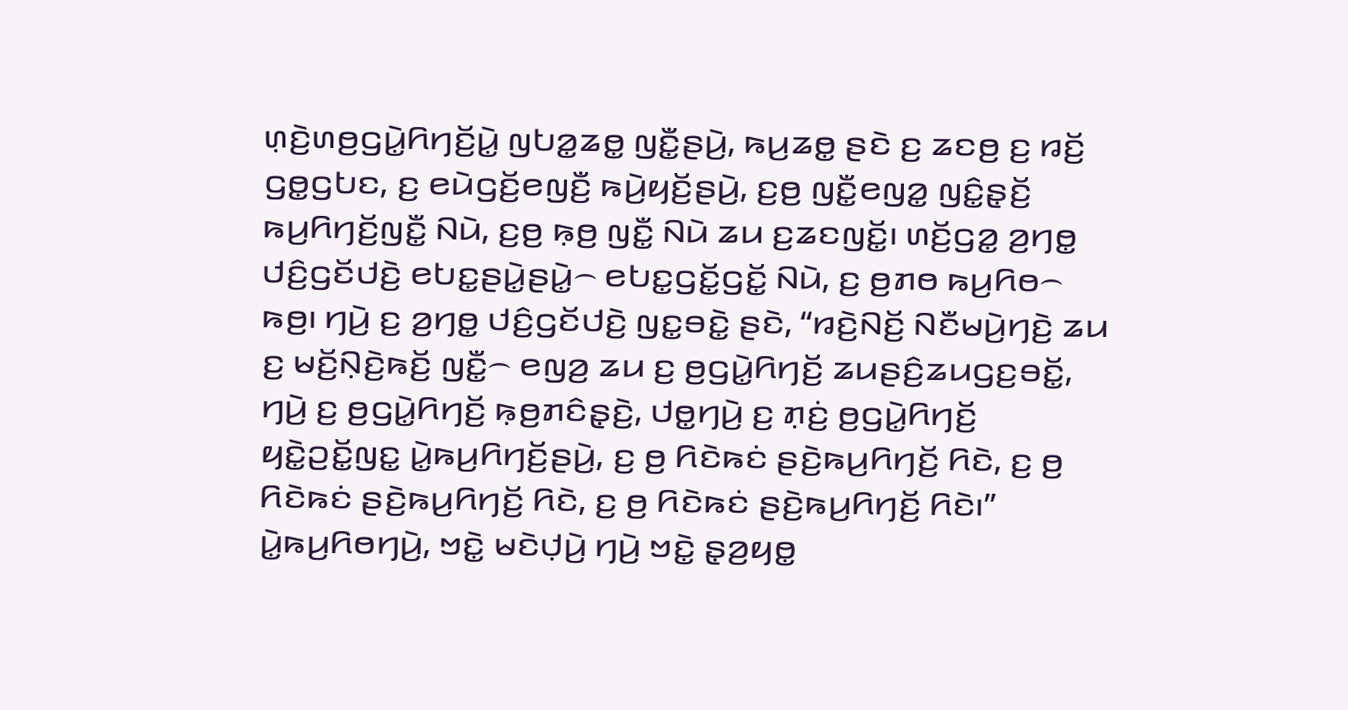ꤛ꤫ꤢꤧ꤬ꤛꤥ꤬ꤞꤣꤧ꤭ꤖꤚꤢꤩ꤬ꤣꤧ꤭ ꤜꤝꤤ꤭ꤘꤥ꤭ ꤜꤢꤪ꤭ꤔꤣꤧ꤬, ꤒꤣ꤬ꤘꤥ꤭ ꤔꤢꤧ ꤢ꤬ ꤘꤢꤥ꤬ ꤢ꤬ ꤙꤢꤩ꤬ ꤞꤥ꤭ꤞꤝꤢ, ꤢ꤬ ꤕꤣꤧꤞꤢꤩ꤬ꤕꤜꤢꤪ꤬ ꤒꤣꤧ꤬ꤟꤢꤩ꤬ꤔꤣꤧ꤬, ꤢ꤬ꤥ꤬ ꤜꤢꤪ꤭ꤕꤜꤤ꤭ ꤜꤢꤨ꤭ꤔ꤫ꤢꤩ꤬ ꤒꤣ꤬ꤖꤚꤢꤩ꤬ꤜꤢꤪ꤭ ꤡꤣꤧ, ꤢ꤬ꤥ꤬ ꤒ꤫ꤥ꤬ ꤜꤢꤪ꤭ ꤡꤣꤧ ꤘꤣ ꤢ꤬ꤘꤢꤜꤢꤩ꤭꤯ ꤛꤢꤩ꤬ꤞꤤ꤭ ꤤ꤬ꤚꤥ꤭ ꤓꤢꤨ꤬ꤞꤢꤩꤓꤢꤧ꤬ ꤕꤝꤢ꤭ꤔꤣꤧ꤭ꤔꤣꤧ꤭꤮ ꤕꤝꤢ꤭ꤞꤢꤩ꤭ꤞꤢꤩ꤭ ꤡꤣꤧ, ꤢ꤬ ꤥ꤬ꤊꤥ ꤒꤣ꤬ꤖꤥ꤮ ꤒꤥ꤬꤯ ꤚꤣꤧ꤬ ꤢ꤬ ꤤ꤬ꤚꤥ꤭ ꤓꤢꤨ꤬ꤞꤢꤩꤓꤢꤧ꤬ ꤜꤢ꤭ꤋꤢꤧ꤭ ꤔꤢꤧ, “ꤙꤢꤧ꤬ꤡꤢꤩ꤬ ꤡꤢꤪꤗꤣꤧ꤬ꤚꤢꤧ꤬ ꤘꤣ ꤢ꤬ ꤗꤢꤩ꤬ꤡ꤫ꤢꤧ꤬ꤒꤢꤩ꤬ ꤜꤢꤪ꤭꤮ ꤕꤜꤤ꤬ ꤘꤣ ꤢ꤬ ꤥ꤬ꤞꤣꤧ꤭ꤖꤚꤢꤩ꤬ ꤘꤣꤔꤢꤨ꤬ꤘꤣꤞꤢ꤬ꤋꤢꤩ꤭, ꤚꤣꤧ꤬ ꤢ꤬ ꤥ꤬ꤞꤣꤧ꤭ꤖꤚꤢꤩ꤬ ꤒ꤫ꤥ꤬ꤊꤢꤨꤔ꤫ꤢꤧ꤬, ꤓꤥ꤭ꤚꤣꤧ꤬ ꤢ꤬ ꤊ꤫ꤢꤦ꤬ ꤥ꤬ꤞꤣꤧ꤭ꤖꤚꤢꤩ꤬ ꤟꤢꤧ꤭ꤑꤢꤩ꤭ꤜꤢ꤭ ꤣꤧ꤭ꤒꤣ꤬ꤖꤚꤢꤩ꤬ꤔꤣꤧ꤬, ꤢ꤬ ꤥ꤬ ꤖꤢꤧꤒꤢꤦ ꤔꤢꤧ꤬ꤒꤣ꤬ꤖꤚꤢꤩ꤬ ꤖꤢꤧ, ꤢ꤬ ꤥ꤬ ꤖꤢꤧꤒꤢꤦ ꤔꤢꤧ꤬ꤒꤣ꤬ꤖꤚꤢꤩ꤬ ꤖꤢꤧ, ꤢ꤬ ꤥ꤬ ꤖꤢꤧꤒꤢꤦ ꤔꤢꤧ꤬ꤒꤣ꤬ꤖꤚꤢꤩ꤬ ꤖꤢꤧ꤯”
ꤣꤧ꤭ꤒꤣ꤬ꤖꤥꤚꤣꤧ꤬, ꤠꤢꤧ꤭ ꤗꤢꤧꤓ꤫ꤣꤧ꤬ ꤚꤣꤧ꤬ ꤠꤢꤧ꤭ ꤔ꤫ꤤ꤬ꤟꤥ꤭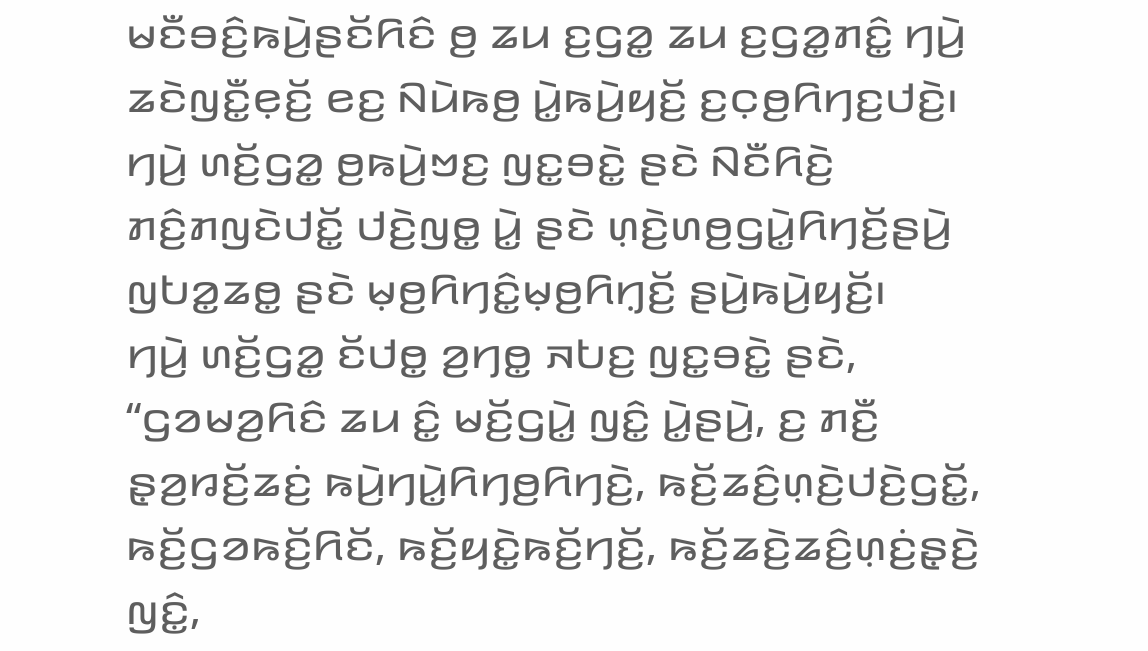ꤗꤢꤪꤋꤢꤨ꤬ꤒꤣꤧ꤬ꤔꤢꤩꤖꤢꤨ ꤥ꤬ ꤘꤣ ꤢ꤬ꤞꤤ꤭ ꤘꤣ ꤢ꤬ꤞꤤ꤭ꤊꤢꤨ꤭ ꤚꤣꤧ꤬ ꤘꤢꤧꤜꤢꤪ꤭ꤕ꤫ꤢꤩ꤬ ꤕꤢ꤬ ꤡꤣꤧꤒꤥ꤬ ꤣꤧ꤭ꤒꤣꤧ꤬ꤟꤢꤩ꤬ ꤢ꤬ꤍ꤫ꤥ꤬ꤖꤚꤢ꤬ꤓꤢꤧ꤬꤯ ꤚꤣꤧ꤬ ꤛꤢꤩ꤬ꤞꤤ꤭ ꤥ꤬ꤒꤣꤧ꤬ꤠꤢ꤬ ꤜꤢ꤭ꤋꤢꤧ꤭ ꤔꤢꤧ ꤡꤢꤪꤖꤢꤧ꤬ ꤊꤢꤨ꤬ꤊꤜꤢꤧꤓꤢꤩ꤭ ꤓꤢꤧ꤬ꤜꤥ꤭ ꤣꤧ꤭ ꤔꤢꤧ ꤛ꤫ꤢꤧ꤬ꤛꤥ꤬ꤞꤣꤧ꤭ꤖꤚꤢꤩ꤬ꤔꤣꤧ꤬ ꤜꤝꤤ꤭ꤘꤥ꤭ ꤔꤢꤧ ꤗ꤫ꤥ꤬ꤖꤚꤢꤨ꤭ꤗ꤫ꤥ꤬ꤖꤚ꤫ꤢꤩ꤬ ꤔꤣꤧ꤬ꤒꤣꤧ꤬ꤟꤢꤩ꤬꤯
ꤚꤣꤧ꤬ ꤛꤢꤩ꤬ꤞꤤ꤭ ꤢꤩꤓꤥ꤭ ꤤ꤬ꤚꤥ꤭ ꤏꤝꤢ꤬ ꤜꤢ꤭ꤋꤢꤧ꤭ ꤔꤢꤧ, “ꤞꤤꤗꤤ꤬ꤖꤢꤨ ꤘꤣ ꤢꤨ꤭ ꤗꤢꤩ꤬ꤞꤣꤧ꤭ ꤜꤢꤨ꤭ ꤣꤧ꤭ꤔꤣꤧ꤬, ꤢ꤬ ꤊꤢꤪ꤬ ꤔ꤫ꤤ꤬ꤙꤢꤩ꤬ꤘꤢꤦ꤬ ꤒꤣꤧ꤬ꤚꤣꤧ꤭ꤖꤚꤥ꤬ꤖꤚꤢꤧ꤬, ꤒꤢꤩ꤬ꤘꤢꤨ꤬ꤛ꤫ꤢꤧ꤬ꤓꤢꤧ꤬ꤞꤢꤩ꤭, ꤒꤢꤩ꤬ꤞꤤꤒꤢꤩ꤬ꤖꤢꤩ, ꤒꤢꤩ꤬ꤟꤢꤧ꤭ꤒꤢꤩ꤬ꤚꤢꤩ꤬, ꤒꤢꤩ꤬ꤘꤢꤧ꤬ꤘꤢꤨ꤬ꤛ꤫ꤢꤦ꤬ꤔ꤫ꤢꤧ꤬ ꤜꤢꤨ꤭,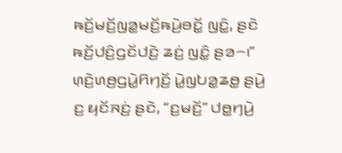ꤒꤢꤩ꤬ꤗꤢꤩ꤬ꤜꤤ꤭ꤗꤢꤩ꤬ꤒꤣꤧ꤬ꤋꤢꤩ꤭ ꤜꤢꤨ꤭, ꤔꤢꤧ ꤒꤢꤩ꤬ꤓꤢꤨ꤬ꤞꤢꤩꤓꤢꤧ꤬ ꤘꤢꤦ꤬ ꤜꤢꤨ꤭ ꤔꤤ꤮꤯”
ꤛ꤫ꤢꤧ꤬ꤛꤥ꤬ꤞꤣꤧ꤭ꤖꤚꤢꤩ꤬ ꤣꤧ꤭ꤜꤝꤤ꤭ꤘꤥ꤭ ꤔꤣꤧ꤬ ꤢ꤬ ꤟꤢꤩꤏꤢꤦ꤬ ꤔꤢꤧ, “ꤢ꤬ꤗꤢꤩ꤬” ꤓꤥ꤭ꤚꤣꤧ꤬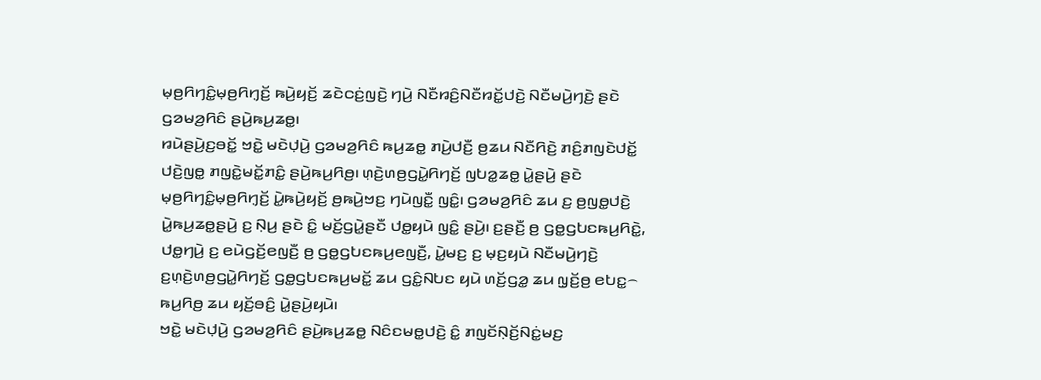ꤗ꤫ꤥ꤬ꤖꤚꤢꤨ꤭ꤗ꤫ꤥ꤬ꤖꤚ꤫ꤢꤩ꤬ ꤒꤣꤧ꤬ꤟꤢꤩ꤬ ꤘꤢꤧꤍꤢꤦ꤬ꤜꤢꤧ꤬ ꤚꤣꤧ꤬ ꤡꤢꤪꤙꤢꤨ꤬ꤡꤢꤪꤙꤢꤩ꤭ꤓꤢꤧ꤬ ꤡꤢꤪꤗꤣꤧ꤬ꤚꤢꤧ꤬ ꤔꤢꤧ ꤞꤤꤗꤤ꤬ꤖꤢꤨ ꤔꤣꤧ꤬ꤒꤣ꤬ꤘꤥ꤭꤯
ꤙꤣꤧꤔꤣꤧ꤬ꤢ꤬ꤋꤢꤩ꤭ ꤠꤢꤧ꤭ ꤗꤢꤧꤓ꤫ꤣꤧ꤬ ꤞꤤꤗꤤ꤬ꤖꤢꤨ ꤒꤣ꤬ꤘꤥ꤭ ꤊꤣꤧ꤬ꤓꤢꤪ꤬ ꤥ꤬ꤘꤣ ꤡꤢꤪꤖꤢꤧ꤬ ꤊꤢꤨ꤬ꤊꤜꤢꤧꤓꤢꤩ꤭ ꤓꤢꤧ꤬ꤜꤥ꤭ ꤊꤜꤢꤧ꤭ꤗꤢꤩ꤭ꤊꤢꤨ꤭ ꤔꤣꤧ꤬ꤒꤣ꤬ꤖꤥ꤬꤯ ꤛ꤫ꤢꤧ꤬ꤛꤥ꤬ꤞꤣꤧ꤭ꤖꤚꤢꤩ꤬ ꤜꤝꤤ꤭ꤘꤥ꤭ ꤣꤧ꤭ꤔꤣꤧ꤬ ꤔꤢꤧ ꤗ꤫ꤥ꤬ꤖꤚꤢꤨ꤭ꤗ꤫ꤥ꤬ꤖꤚ꤫ꤢꤩ꤬ ꤣꤧ꤭ꤒꤣꤧ꤬ꤟꤢꤩ꤬ ꤥ꤬ꤒꤣꤧ꤬ꤠꤢ꤬ ꤚꤣꤧꤜꤢꤪ꤭ ꤜꤢꤨ꤭꤯ ꤞꤤꤗꤤ꤬ꤖꤢꤨ ꤘꤣ ꤢ꤬ ꤥ꤬ꤜꤥ꤭ꤓꤢꤧ꤬ ꤣꤧ꤭ꤒꤣ꤬ꤘꤥ꤭ꤔꤣꤧ꤬ ꤢ꤬ ꤡ꤫ꤣ꤬ ꤔꤢꤧ ꤢꤨ꤭ ꤗꤢꤩ꤬ꤞꤣꤧ꤭ꤔꤢꤪ ꤓꤥ꤭ꤟꤣꤧ ꤜꤢꤨ꤭ ꤔꤣꤧ꤬꤯ ꤢ꤬ꤔꤢꤪ꤬ ꤥ꤬ ꤞꤥ꤭ꤞꤝꤢꤒꤣ꤬ꤖꤢꤧ꤭, ꤓꤥ꤭ꤚꤣꤧ꤬ ꤢ꤬ ꤕꤣꤧꤞꤢꤩ꤬ꤕꤜꤢꤪ꤬ ꤥ꤬ ꤞꤥ꤭ꤞꤝꤢꤒꤣ꤬ꤕꤜꤢꤪ꤬, ꤣꤧ꤭ꤗꤢ꤬ ꤢ꤬ ꤗ꤫ꤢ꤬ꤟꤣꤧ ꤡꤢꤪꤗꤣꤧ꤬ꤚꤢꤧ꤬ ꤢ꤬ꤛ꤫ꤢꤧ꤬ꤛꤥ꤬ꤞꤣꤧ꤭ꤖꤚꤢꤩ꤬ ꤞꤥ꤭ꤞꤝꤢꤒꤣ꤬ꤗꤢꤩ꤭ ꤘꤣ ꤞꤢꤨ꤭ꤡꤝꤢ ꤟꤣꤧ ꤛꤢꤩ꤬ꤞꤤ꤭ ꤘꤣ ꤜ꤫ꤢꤩ꤬ꤥ꤬ ꤕꤝꤢ꤭꤮ ꤒꤣ꤬ꤖꤥ꤬ ꤘꤣ ꤟꤢꤩ꤬ꤋꤢꤨ꤬ ꤣꤧ꤭ꤔꤣꤧ꤬ꤟꤣꤧ꤯
ꤠꤢꤧ꤭ ꤗꤢꤧꤓ꤫ꤣꤧ꤬ ꤞꤤꤗꤤ꤬ꤖꤢꤨ ꤔꤣꤧ꤬ꤒꤣ꤬ꤘꤥ꤭ ꤡꤢꤨꤢꤗꤥ꤭ꤓꤢꤧ꤬ ꤢꤨ꤭ ꤊꤜꤢꤩꤡ꤫ꤢꤩ꤬ꤡꤢꤦ꤭ꤗꤢ꤬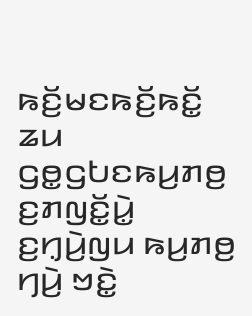ꤒꤢꤩ꤬ꤗꤢꤒꤢꤩ꤬ꤒꤢꤩ꤭ ꤘꤣ ꤞꤥ꤭ꤞꤝꤢꤒꤣ꤬ꤊꤥ꤬ ꤢ꤬ꤊꤜꤢꤩ꤭ꤣꤧ꤭ ꤢ꤬ꤚ꤫ꤣꤧ꤬ꤜꤣ ꤒꤣ꤬ꤊꤥ꤬ ꤚꤣꤧ꤬ ꤠꤢꤧ꤭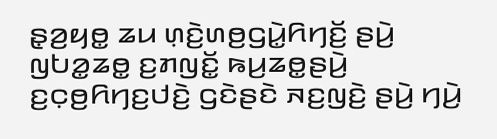ꤔ꤫ꤤ꤬ꤟꤥ꤭ ꤘꤣ ꤛ꤫ꤢꤧ꤬ꤛꤥ꤬ꤞꤣꤧ꤭ꤖꤚꤢꤩ꤬ ꤔꤣꤧ꤬ ꤜꤝꤤ꤭ꤘꤥ꤭ ꤢ꤬ꤊꤜꤢꤩ꤭ ꤒꤣ꤬ꤘꤥ꤭ꤔꤣꤧ꤬ ꤢ꤬ꤍ꤫ꤥ꤬ꤖꤚꤢ꤬ꤓꤢꤧ꤬ ꤞꤢꤧꤔꤢꤧ ꤏꤢ꤬ꤜꤢꤧ꤬ ꤔꤣꤧ꤬ ꤚꤣꤧ꤬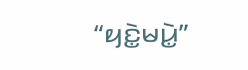“ꤟꤢꤧ꤭ꤗꤣꤧ꤭”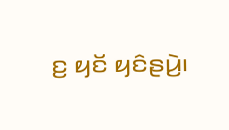ꤢ꤬ ꤟꤢꤩ ꤟꤢꤨꤔꤣꤧ꤬꤯